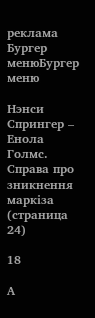реклама
Бургер менюБургер меню

Нэнси Спрингер – Енола Голмс. Справа про зникнення маркіза (страница 24)

18

А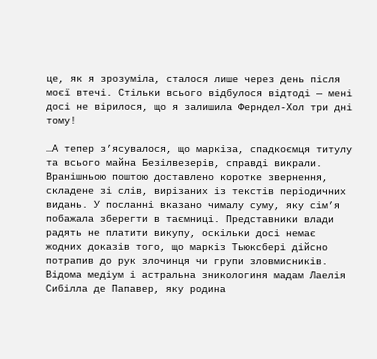це, як я зрозуміла, сталося лише через день після моєї втечі. Стільки всього відбулося відтоді — мені досі не вірилося, що я залишила Ферндел-Хол три дні тому!

…А тепер з’ясувалося, що маркіза, спадкоємця титулу та всього майна Безілвезерів, справді викрали. Вранішньою поштою доставлено коротке звернення, складене зі слів, вирізаних із текстів періодичних видань. У посланні вказано чималу суму, яку сім’я побажала зберегти в таємниці. Представники влади радять не платити викупу, оскільки досі немає жодних доказів того, що маркіз Тьюксбері дійсно потрапив до рук злочинця чи групи зловмисників. Відома медіум і астральна зникологиня мадам Лаелія Сибілла де Папавер, яку родина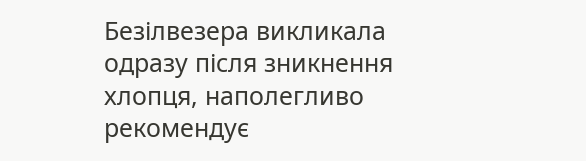Безілвезера викликала одразу після зникнення хлопця, наполегливо рекомендує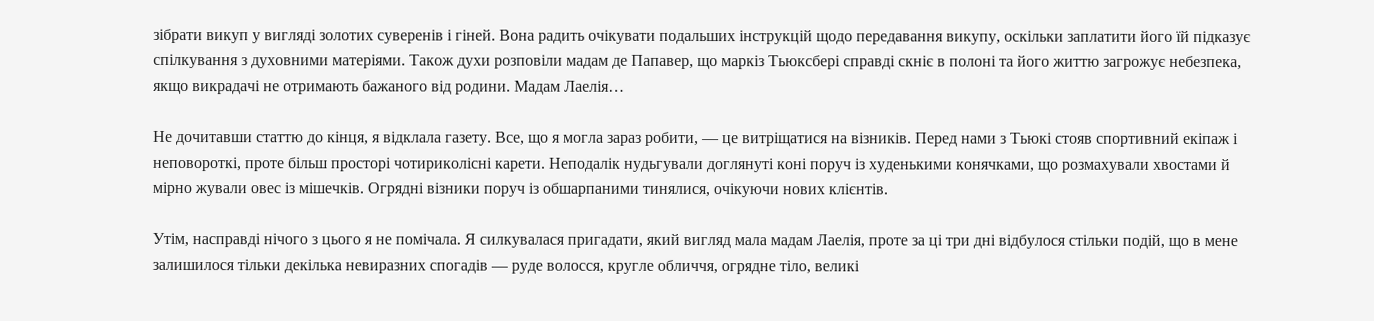зібрати викуп у вигляді золотих суверенів і гіней. Вона радить очікувати подальших інструкцій щодо передавання викупу, оскільки заплатити його їй підказує спілкування з духовними матеріями. Також духи розповіли мадам де Папавер, що маркіз Тьюксбері справді скніє в полоні та його життю загрожує небезпека, якщо викрадачі не отримають бажаного від родини. Мадам Лаелія…

Не дочитавши статтю до кінця, я відклала газету. Все, що я могла зараз робити, — це витріщатися на візників. Перед нами з Тьюкі стояв спортивний екіпаж і неповороткі, проте більш просторі чотириколісні карети. Неподалік нудьгували доглянуті коні поруч із худенькими конячками, що розмахували хвостами й мірно жували овес із мішечків. Огрядні візники поруч із обшарпаними тинялися, очікуючи нових клієнтів.

Утім, насправді нічого з цього я не помічала. Я силкувалася пригадати, який вигляд мала мадам Лаелія, проте за ці три дні відбулося стільки подій, що в мене залишилося тільки декілька невиразних спогадів — руде волосся, кругле обличчя, огрядне тіло, великі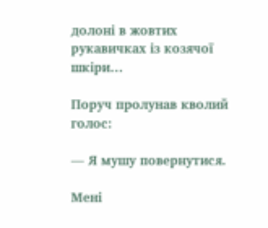долоні в жовтих рукавичках із козячої шкіри…

Поруч пролунав кволий голос:

— Я мушу повернутися.

Мені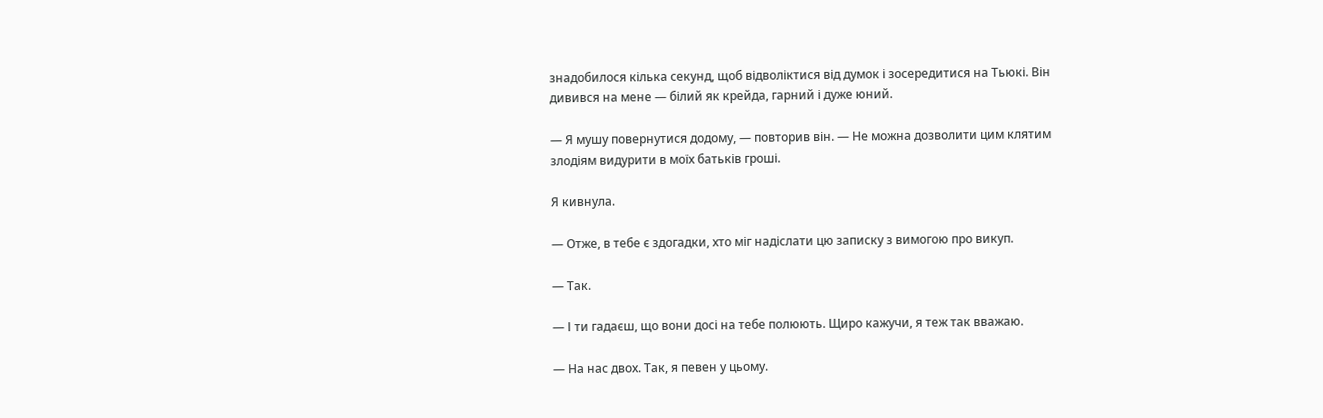знадобилося кілька секунд, щоб відволіктися від думок і зосередитися на Тьюкі. Він дивився на мене — білий як крейда, гарний і дуже юний.

— Я мушу повернутися додому, — повторив він. — Не можна дозволити цим клятим злодіям видурити в моїх батьків гроші.

Я кивнула.

— Отже, в тебе є здогадки, хто міг надіслати цю записку з вимогою про викуп.

— Так.

— І ти гадаєш, що вони досі на тебе полюють. Щиро кажучи, я теж так вважаю.

— На нас двох. Так, я певен у цьому.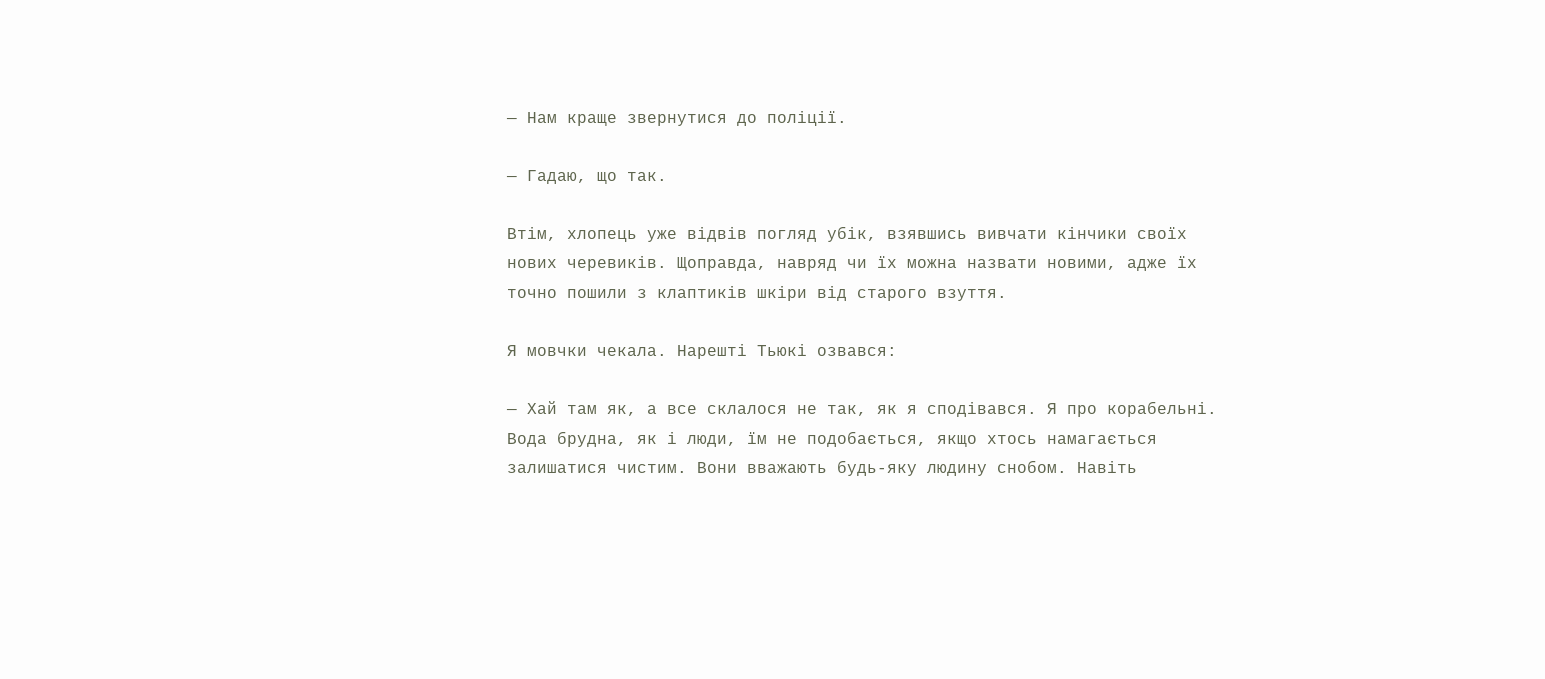— Нам краще звернутися до поліції.

— Гадаю, що так.

Втім, хлопець уже відвів погляд убік, взявшись вивчати кінчики своїх нових черевиків. Щоправда, навряд чи їх можна назвати новими, адже їх точно пошили з клаптиків шкіри від старого взуття.

Я мовчки чекала. Нарешті Тьюкі озвався:

— Хай там як, а все склалося не так, як я сподівався. Я про корабельні. Вода брудна, як і люди, їм не подобається, якщо хтось намагається залишатися чистим. Вони вважають будь-яку людину снобом. Навіть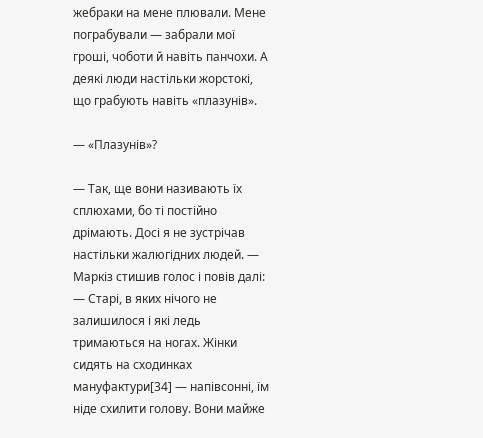жебраки на мене плювали. Мене пограбували — забрали мої гроші, чоботи й навіть панчохи. А деякі люди настільки жорстокі, що грабують навіть «плазунів».

— «Плазунів»?

— Так, ще вони називають їх сплюхами, бо ті постійно дрімають. Досі я не зустрічав настільки жалюгідних людей. — Маркіз стишив голос і повів далі: — Старі, в яких нічого не залишилося і які ледь тримаються на ногах. Жінки сидять на сходинках мануфактури[34] — напівсонні, їм ніде схилити голову. Вони майже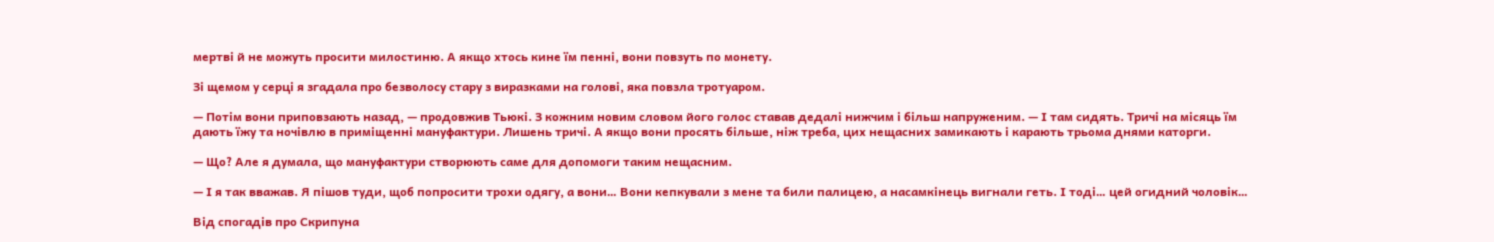мертві й не можуть просити милостиню. А якщо хтось кине їм пенні, вони повзуть по монету.

Зі щемом у серці я згадала про безволосу стару з виразками на голові, яка повзла тротуаром.

— Потім вони приповзають назад, — продовжив Тьюкі. З кожним новим словом його голос ставав дедалі нижчим і більш напруженим. — І там сидять. Тричі на місяць їм дають їжу та ночівлю в приміщенні мануфактури. Лишень тричі. А якщо вони просять більше, ніж треба, цих нещасних замикають і карають трьома днями каторги.

— Що? Але я думала, що мануфактури створюють саме для допомоги таким нещасним.

— І я так вважав. Я пішов туди, щоб попросити трохи одягу, а вони… Вони кепкували з мене та били палицею, а насамкінець вигнали геть. І тоді… цей огидний чоловік…

Від спогадів про Скрипуна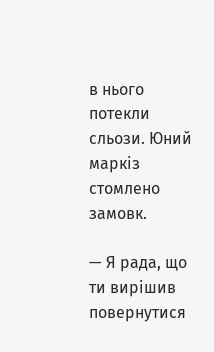в нього потекли сльози. Юний маркіз стомлено замовк.

— Я рада, що ти вирішив повернутися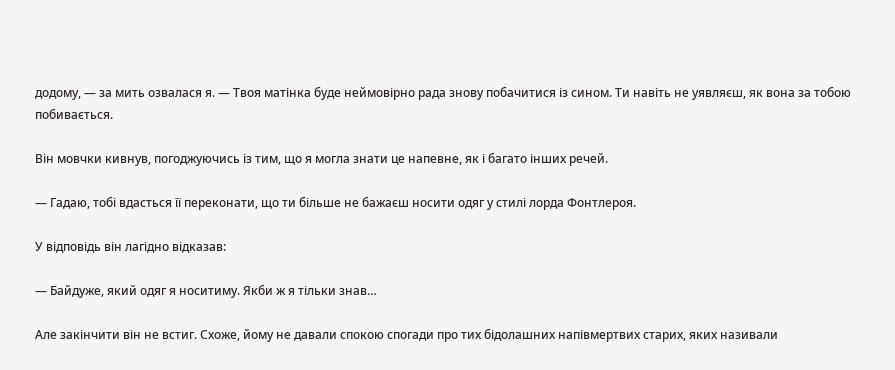додому, — за мить озвалася я. — Твоя матінка буде неймовірно рада знову побачитися із сином. Ти навіть не уявляєш, як вона за тобою побивається.

Він мовчки кивнув, погоджуючись із тим, що я могла знати це напевне, як і багато інших речей.

— Гадаю, тобі вдасться її переконати, що ти більше не бажаєш носити одяг у стилі лорда Фонтлероя.

У відповідь він лагідно відказав:

— Байдуже, який одяг я носитиму. Якби ж я тільки знав…

Але закінчити він не встиг. Схоже, йому не давали спокою спогади про тих бідолашних напівмертвих старих, яких називали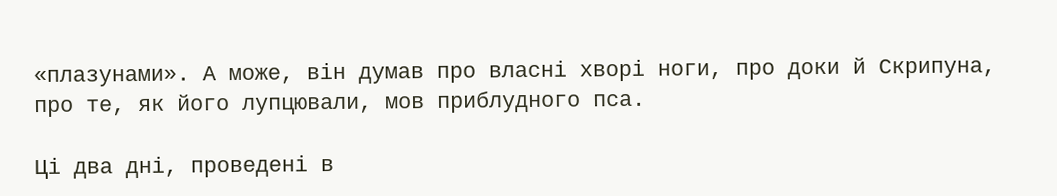«плазунами». А може, він думав про власні хворі ноги, про доки й Скрипуна, про те, як його лупцювали, мов приблудного пса.

Ці два дні, проведені в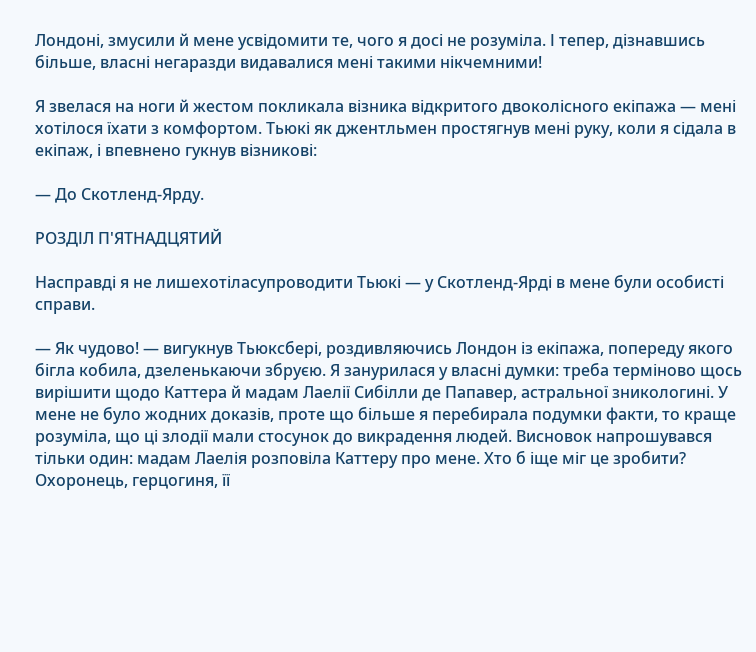Лондоні, змусили й мене усвідомити те, чого я досі не розуміла. І тепер, дізнавшись більше, власні негаразди видавалися мені такими нікчемними!

Я звелася на ноги й жестом покликала візника відкритого двоколісного екіпажа — мені хотілося їхати з комфортом. Тьюкі як джентльмен простягнув мені руку, коли я сідала в екіпаж, і впевнено гукнув візникові:

— До Скотленд-Ярду.

РОЗДІЛ П'ЯТНАДЦЯТИЙ

Насправді я не лишехотіласупроводити Тьюкі — у Скотленд-Ярді в мене були особисті справи.

— Як чудово! — вигукнув Тьюксбері, роздивляючись Лондон із екіпажа, попереду якого бігла кобила, дзеленькаючи збруєю. Я занурилася у власні думки: треба терміново щось вирішити щодо Каттера й мадам Лаелії Сибілли де Папавер, астральної зникологині. У мене не було жодних доказів, проте що більше я перебирала подумки факти, то краще розуміла, що ці злодії мали стосунок до викрадення людей. Висновок напрошувався тільки один: мадам Лаелія розповіла Каттеру про мене. Хто б іще міг це зробити? Охоронець, герцогиня, її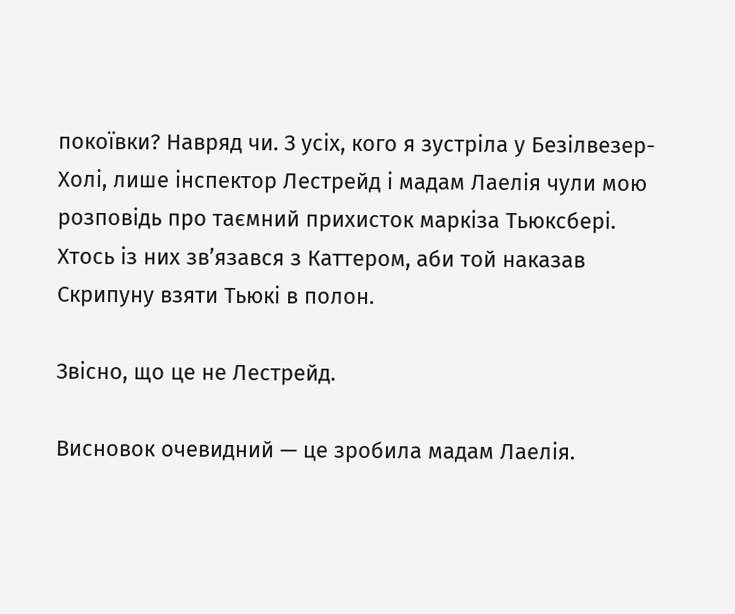покоївки? Навряд чи. З усіх, кого я зустріла у Безілвезер-Холі, лише інспектор Лестрейд і мадам Лаелія чули мою розповідь про таємний прихисток маркіза Тьюксбері. Хтось із них зв’язався з Каттером, аби той наказав Скрипуну взяти Тьюкі в полон.

Звісно, що це не Лестрейд.

Висновок очевидний — це зробила мадам Лаелія.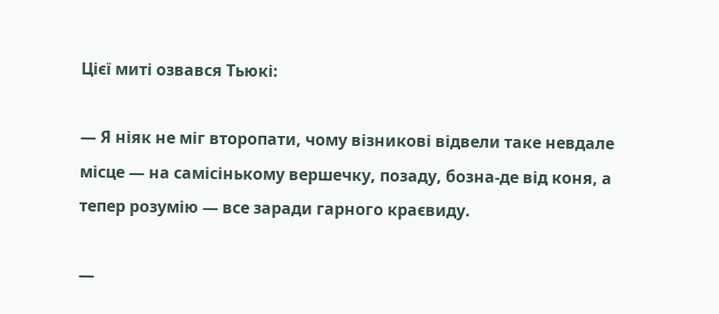Цієї миті озвався Тьюкі:

— Я ніяк не міг второпати, чому візникові відвели таке невдале місце — на самісінькому вершечку, позаду, бозна-де від коня, а тепер розумію — все заради гарного краєвиду.

—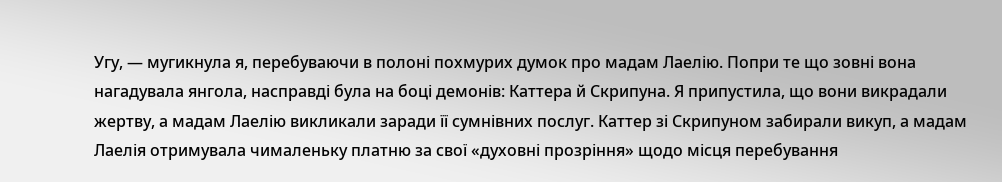Угу, — мугикнула я, перебуваючи в полоні похмурих думок про мадам Лаелію. Попри те що зовні вона нагадувала янгола, насправді була на боці демонів: Каттера й Скрипуна. Я припустила, що вони викрадали жертву, а мадам Лаелію викликали заради її сумнівних послуг. Каттер зі Скрипуном забирали викуп, а мадам Лаелія отримувала чималеньку платню за свої «духовні прозріння» щодо місця перебування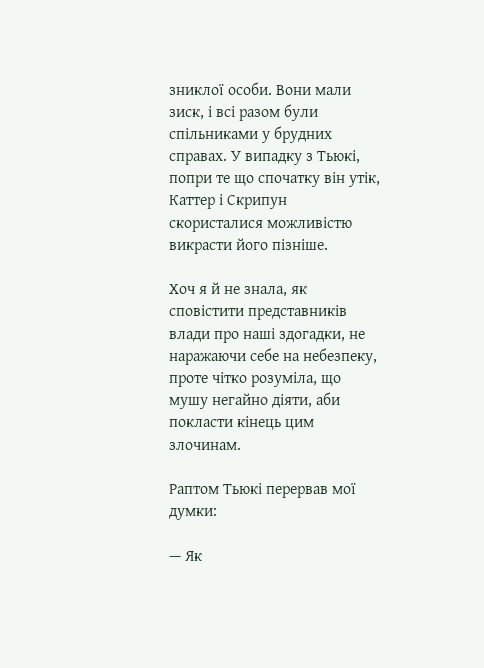зниклої особи. Вони мали зиск, і всі разом були спільниками у брудних справах. У випадку з Тьюкі, попри те що спочатку він утік, Каттер і Скрипун скористалися можливістю викрасти його пізніше.

Хоч я й не знала, як сповістити представників влади про наші здогадки, не наражаючи себе на небезпеку, проте чітко розуміла, що мушу негайно діяти, аби покласти кінець цим злочинам.

Раптом Тьюкі перервав мої думки:

— Як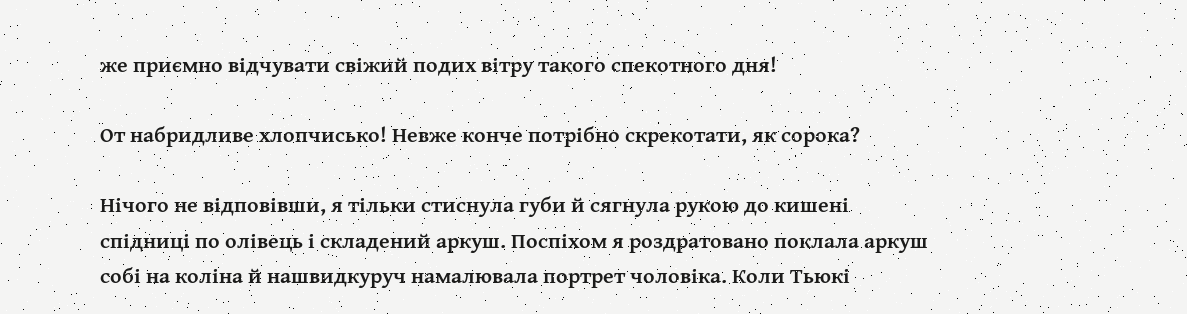же приємно відчувати свіжий подих вітру такого спекотного дня!

От набридливе хлопчисько! Невже конче потрібно скрекотати, як сорока?

Нічого не відповівши, я тільки стиснула губи й сягнула рукою до кишені спідниці по олівець і складений аркуш. Поспіхом я роздратовано поклала аркуш собі на коліна й нашвидкуруч намалювала портрет чоловіка. Коли Тьюкі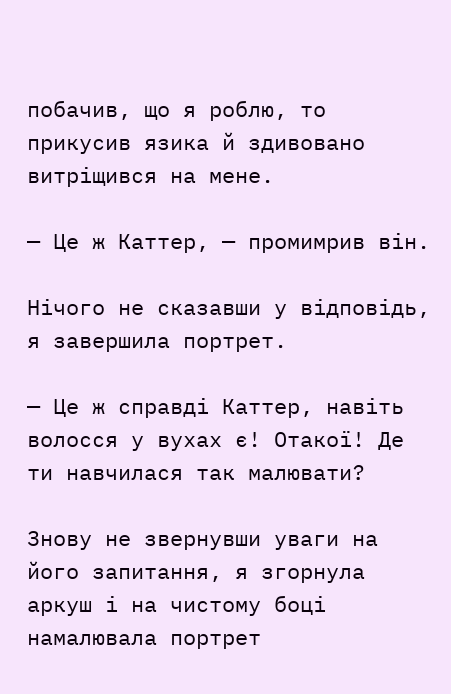побачив, що я роблю, то прикусив язика й здивовано витріщився на мене.

— Це ж Каттер, — промимрив він.

Нічого не сказавши у відповідь, я завершила портрет.

— Це ж справді Каттер, навіть волосся у вухах є! Отакої! Де ти навчилася так малювати?

Знову не звернувши уваги на його запитання, я згорнула аркуш і на чистому боці намалювала портрет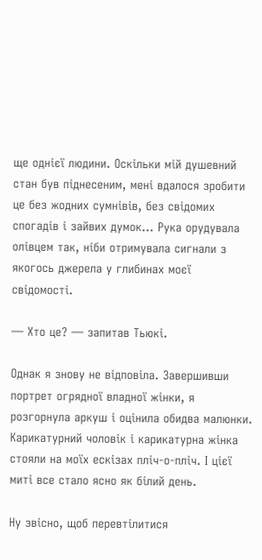ще однієї людини. Оскільки мій душевний стан був піднесеним, мені вдалося зробити це без жодних сумнівів, без свідомих спогадів і зайвих думок… Рука орудувала олівцем так, ніби отримувала сигнали з якогось джерела у глибинах моєї свідомості.

— Хто це? — запитав Тьюкі.

Однак я знову не відповіла. Завершивши портрет огрядної владної жінки, я розгорнула аркуш і оцінила обидва малюнки. Карикатурний чоловік і карикатурна жінка стояли на моїх ескізах пліч-о-пліч. І цієї миті все стало ясно як білий день.

Ну звісно, щоб перевтілитися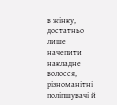в жінку, достатньо лише начепити накладне волосся, різноманітні поліпшувачі й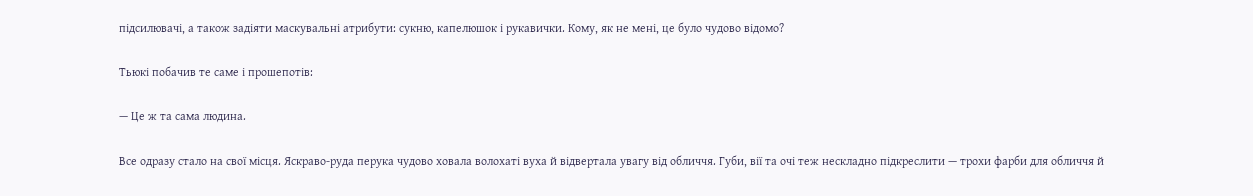підсилювачі, а також задіяти маскувальні атрибути: сукню, капелюшок і рукавички. Кому, як не мені, це було чудово відомо?

Тьюкі побачив те саме і прошепотів:

— Це ж та сама людина.

Все одразу стало на свої місця. Яскраво-руда перука чудово ховала волохаті вуха й відвертала увагу від обличчя. Губи, вії та очі теж нескладно підкреслити — трохи фарби для обличчя й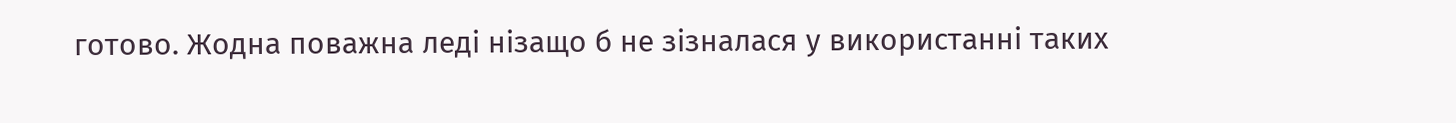готово. Жодна поважна леді нізащо б не зізналася у використанні таких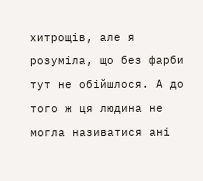хитрощів, але я розуміла, що без фарби тут не обійшлося. А до того ж ця людина не могла називатися ані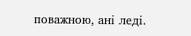поважною, ані леді.